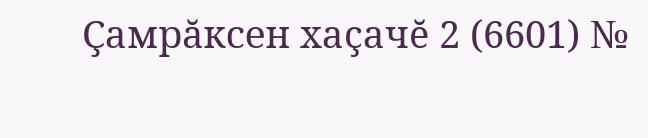Çамрăксен хаçачĕ 2 (6601) №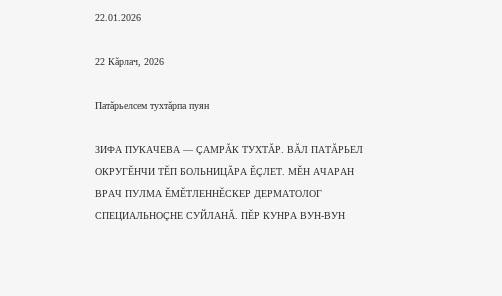22.01.2026

22 Кăрлач, 2026

Патăрьелсем тухтăрпа пуян

ЗИФА ПУКАЧЕВА — ÇАМРĂК ТУХТĂР. ВĂЛ ПАТĂРЬЕЛ ОКРУГĔНЧИ ТĔП БОЛЬНИЦĂРА ĔÇЛЕТ. МĔН АЧАРАН ВРАЧ ПУЛМА ĔМĔТЛЕННĔСКЕР ДЕРМАТОЛОГ СПЕЦИАЛЬНОÇНЕ СУЙЛАНĂ. ПĔР КУНРА ВУН-ВУН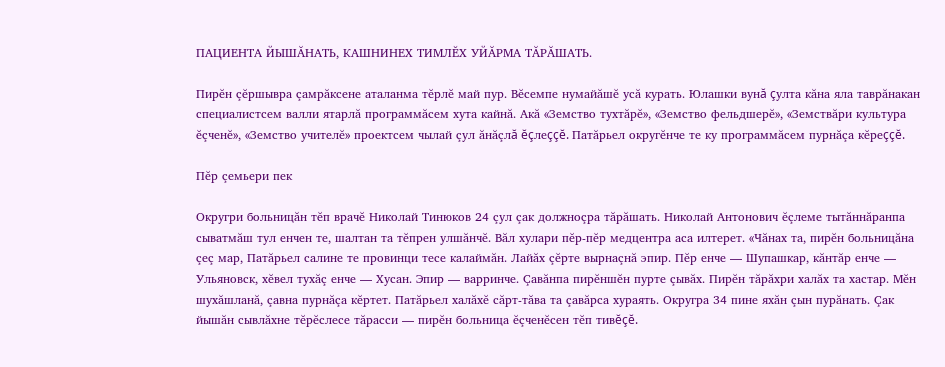ПАЦИЕНТА ЙЫШĂНАТЬ, КАШНИНЕХ ТИМЛĔХ УЙĂРМА ТĂРĂШАТЬ.

Пирĕн çĕршывра çамрăксене аталанма тĕрлĕ май пур. Вĕсемпе нумайăшĕ усă курать. Юлашки вунă çулта кăна яла таврăнакан специалистсем валли ятарлă программăсем хута кайнă. Акă «Земство тухтăрĕ», «Земство фельдшерĕ», «Земствăри культура ĕçченĕ», «Земство учителĕ» проектсем чылай çул ăнăçлă ĕçлеççĕ. Патăрьел округĕнче те ку программăсем пурнăçа кĕреççĕ.

Пĕр çемьери пек

Округри больницăн тĕп врачĕ Николай Тинюков 24 çул çак должноçра тăрăшать. Николай Антонович ĕçлеме тытăннăранпа сыватмăш тул енчен те, шалтан та тĕпрен улшăнчĕ. Вăл хулари пĕр-пĕр медцентра аса илтерет. «Чăнах та, пирĕн больницăна çеç мар, Патăрьел салине те провинци тесе калаймăн. Лайăх çĕрте вырнаçнă эпир. Пĕр енче — Шупашкар, кăнтăр енче — Ульяновск, хĕвел тухăç енче — Хусан. Эпир — варринче. Çавăнпа пирĕншĕн пурте çывăх. Пирĕн тăрăхри халăх та хастар. Мĕн шухăшланă, çавна пурнăçа кĕртет. Патăрьел халăхĕ сăрт-тăва та çавăрса хураять. Округра 34 пине яхăн çын пурăнать. Çак йышăн сывлăхне тĕрĕслесе тăрасси — пирĕн больница ĕçченĕсен тĕп тивĕçĕ.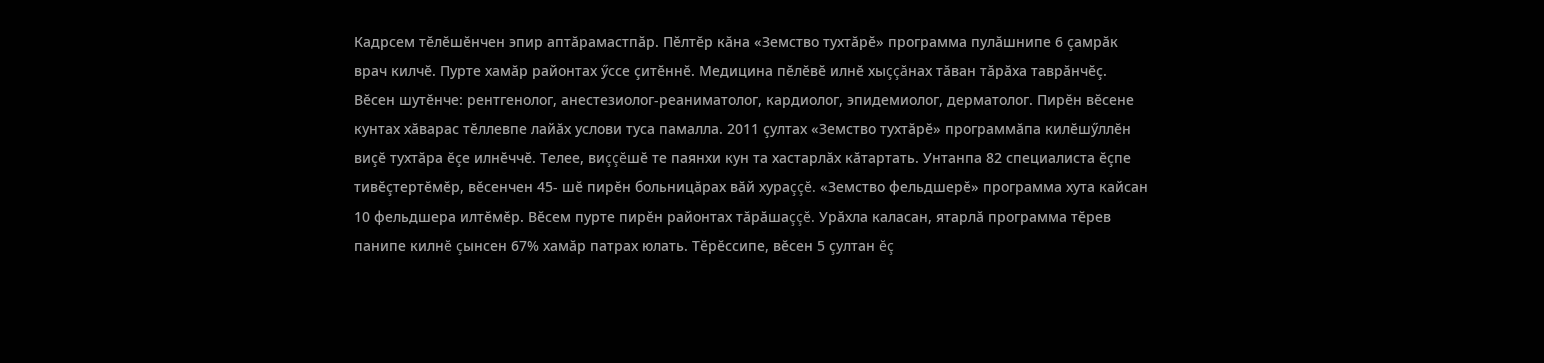Кадрсем тĕлĕшĕнчен эпир аптăрамастпăр. Пĕлтĕр кăна «Земство тухтăрĕ» программа пулăшнипе 6 çамрăк врач килчĕ. Пурте хамăр районтах ӳссе çитĕннĕ. Медицина пĕлĕвĕ илнĕ хыççăнах тăван тăрăха таврăнчĕç. Вĕсен шутĕнче: рентгенолог, анестезиолог-реаниматолог, кардиолог, эпидемиолог, дерматолог. Пирĕн вĕсене кунтах хăварас тĕллевпе лайăх услови туса памалла. 2011 çултах «Земство тухтăрĕ» программăпа килĕшӳллĕн виçĕ тухтăра ĕçе илнĕччĕ. Телее, виççĕшĕ те паянхи кун та хастарлăх кăтартать. Унтанпа 82 специалиста ĕçпе тивĕçтертĕмĕр, вĕсенчен 45- шĕ пирĕн больницăрах вăй хураççĕ. «Земство фельдшерĕ» программа хута кайсан 10 фельдшера илтĕмĕр. Вĕсем пурте пирĕн районтах тăрăшаççĕ. Урăхла каласан, ятарлă программа тĕрев панипе килнĕ çынсен 67% хамăр патрах юлать. Тĕрĕссипе, вĕсен 5 çултан ĕç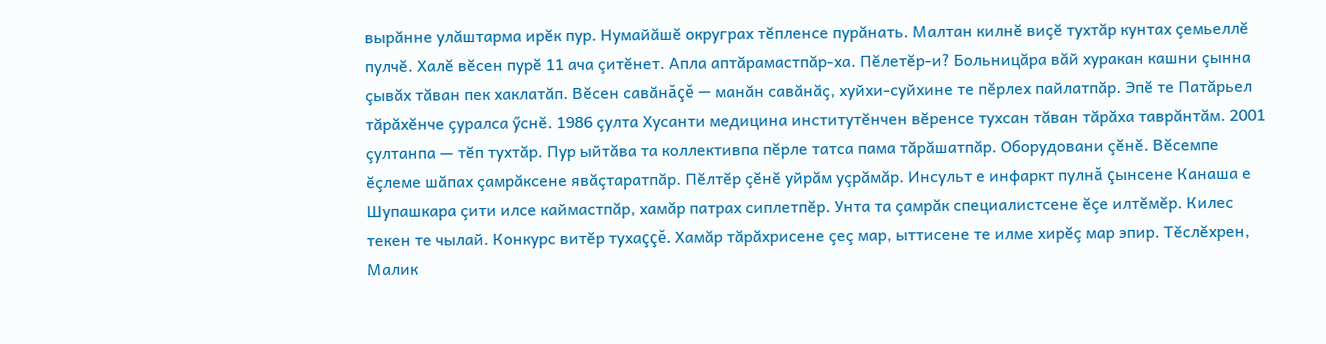вырăнне улăштарма ирĕк пур. Нумайăшĕ округрах тĕпленсе пурăнать. Малтан килнĕ виçĕ тухтăр кунтах çемьеллĕ пулчĕ. Халĕ вĕсен пурĕ 11 ача çитĕнет. Апла аптăрамастпăр-ха. Пĕлетĕр-и? Больницăра вăй хуракан кашни çынна çывăх тăван пек хаклатăп. Вĕсен савăнăçĕ — манăн савăнăç, хуйхи-суйхине те пĕрлех пайлатпăр. Эпĕ те Патăрьел тăрăхĕнче çуралса ӳснĕ. 1986 çулта Хусанти медицина институтĕнчен вĕренсе тухсан тăван тăрăха таврăнтăм. 2001 çултанпа — тĕп тухтăр. Пур ыйтăва та коллективпа пĕрле татса пама тăрăшатпăр. Оборудовани çĕнĕ. Вĕсемпе ĕçлеме шăпах çамрăксене явăçтаратпăр. Пĕлтĕр çĕнĕ уйрăм уçрăмăр. Инсульт е инфаркт пулнă çынсене Канаша е Шупашкара çити илсе каймастпăр, хамăр патрах сиплетпĕр. Унта та çамрăк специалистсене ĕçе илтĕмĕр. Килес текен те чылай. Конкурс витĕр тухаççĕ. Хамăр тăрăхрисене çеç мар, ыттисене те илме хирĕç мар эпир. Тĕслĕхрен, Малик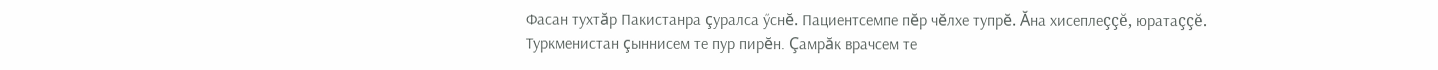Фасан тухтăр Пакистанра çуралса ӳснĕ. Пациентсемпе пĕр чĕлхе тупрĕ. Ăна хисеплеççĕ, юратаççĕ. Туркменистан çыннисем те пур пирĕн. Çамрăк врачсем те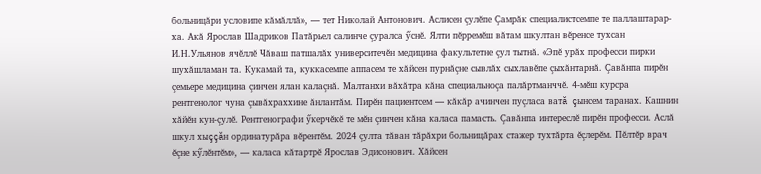больницăри условипе кăмăллă», — тет Николай Антонович. Аслисен çулĕпе Çамрăк специалистсемпе те паллаштарар-ха. Акă Ярослав Шадриков Патăрьел салинче çуралса ӳснĕ. Ялти пĕрремĕш вăтам шкултан вĕренсе тухсан И.Н.Ульянов ячĕллĕ Чăваш патшалăх университечĕн медицина факультетне çул тытнă. «Эпĕ урăх професси пирки шухăшламан та. Кукамай та, куккасемпе аппасем те хăйсен пурнăçне сывлăх сыхлавĕпе çыхăнтарнă. Çавăнпа пирĕн çемьере медицина çинчен ялан калаçнă. Малтанхи вăхăтра кăна специальноçа палăртманччĕ. 4-мĕш курсра рентгенолог чуна çывăхраххине ăнлантăм. Пирĕн пациентсем — кăкăр ачинчен пуçласа ватă çынсем таранах. Кашнин хăйĕн кун-çулĕ. Рентгенографи ӳкерчĕкĕ те мĕн çинчен кăна каласа памасть. Çавăнпа интереслĕ пирĕн професси. Аслă шкул хыççăн ординатурăра вĕрентĕм. 2024 çулта тăван тăрăхри больницăрах стажер тухтăрта ĕçлерĕм. Пĕлтĕр врач ĕçне кӳлĕнтĕм», — каласа кăтартрĕ Ярослав Эдисонович. Хăйсен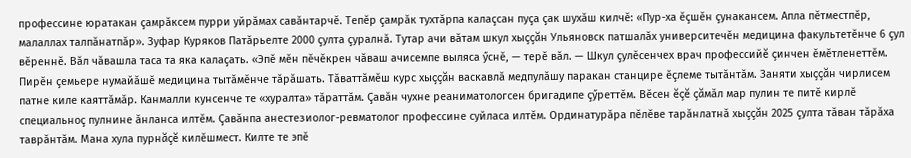профессине юратакан çамрăксем пурри уйрăмах савăнтарчĕ. Тепĕр çамрăк тухтăрпа калаçсан пуçа çак шухăш килчĕ: «Пур-ха ĕçшĕн çунакансем. Апла пĕтместпĕр, малаллах талпăнатпăр». Зуфар Куряков Патăрьелте 2000 çулта çуралнă. Тутар ачи вăтам шкул хыççăн Ульяновск патшалăх университечĕн медицина факультетĕнче 6 çул вĕреннĕ. Вăл чăвашла таса та яка калаçать. «Эпĕ мĕн пĕчĕкрен чăваш ачисемпе выляса ӳснĕ, — терĕ вăл. — Шкул çулĕсенчех врач профессийĕ çинчен ĕмĕтленеттĕм. Пирĕн çемьере нумайăшĕ медицина тытăмĕнче тăрăшать. Тăваттăмĕш курс хыççăн васкавлă медпулăшу паракан станцире ĕçлеме тытăнтăм. Заняти хыççăн чирлисем патне киле каяттăмăр. Канмалли кунсенче те «хуралта» тăраттăм. Çавăн чухне реаниматологсен бригадипе çӳреттĕм. Вĕсен ĕçĕ çăмăл мар пулин те питĕ кирлĕ специальноç пулнине ăнланса илтĕм. Çавăнпа анестезиолог-ревматолог профессине суйласа илтĕм. Ординатурăра пĕлĕве тарăнлатнă хыççăн 2025 çулта тăван тăрăха таврăнтăм. Мана хула пурнăçĕ килĕшмест. Килте те эпĕ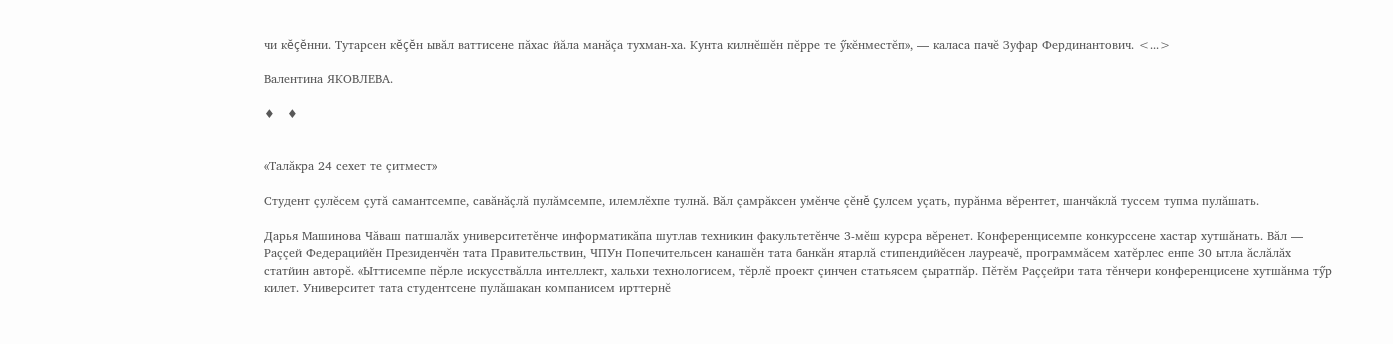чи кĕçĕнни. Тутарсен кĕçĕн ывăл ваттисене пăхас йăла манăçа тухман-ха. Кунта килнĕшĕн пĕрре те ӳкĕнместĕп», — каласа пачĕ Зуфар Фердинантович. <...>

Валентина ЯКОВЛЕВА.

♦   ♦


«Талăкра 24 сехет те çитмест»

Студент çулĕсем çутă самантсемпе, савăнăçлă пулăмсемпе, илемлĕхпе тулнă. Вăл çамрăксен умĕнче çĕнĕ çулсем уçать, пурăнма вĕрентет, шанчăклă туссем тупма пулăшать.

Дарья Машинова Чăваш патшалăх университетĕнче информатикăпа шутлав техникин факультетĕнче 3-мĕш курсра вĕренет. Конференцисемпе конкурссене хастар хутшăнать. Вăл — Раççей Федерацийĕн Президенчĕн тата Правительствин, ЧПУн Попечительсен канашĕн тата банкăн ятарлă стипендийĕсен лауреачĕ, программăсем хатĕрлес енпе 30 ытла ăслăлăх статйин авторĕ. «Ыттисемпе пĕрле искусствăлла интеллект, хальхи технологисем, тĕрлĕ проект çинчен статьясем çыратпăр. Пĕтĕм Раççейри тата тĕнчери конференцисене хутшăнма тӳр килет. Университет тата студентсене пулăшакан компанисем ирттернĕ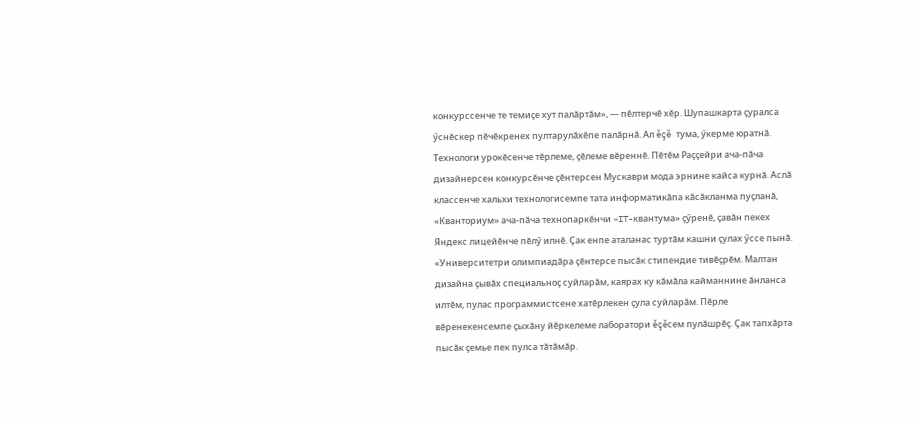конкурссенче те темиçе хут палăртăм», — пĕлтерчĕ хĕр. Шупашкарта çуралса ӳснĕскер пĕчĕкренех пултарулăхĕпе палăрнă. Ал ĕçĕ тума, ӳкерме юратнă. Технологи урокĕсенче тĕрлеме, çĕлеме вĕреннĕ. Пĕтĕм Раççейри ача-пăча дизайнерсен конкурсĕнче çĕнтерсен Мускаври мода эрнине кайса курнă. Аслă классенче хальхи технологисемпе тата информатикăпа кăсăкланма пуçланă, «Кванториум» ача-пăча технопаркĕнчи «IT-квантума» çӳренĕ, çавăн пекех Яндекс лицейĕнче пĕлӳ илнĕ. Çак енпе аталанас туртăм кашни çулах ӳссе пынă. «Университетри олимпиадăра çĕнтерсе пысăк стипендие тивĕçрĕм. Малтан дизайна çывăх специальноç суйларăм, каярах ку кăмăла кайманнине ăнланса илтĕм, пулас программистсене хатĕрлекен çула суйларăм. Пĕрле вĕренекенсемпе çыхăну йĕркелеме лаборатори ĕçĕсем пулăшрĕç. Çак тапхăрта пысăк çемье пек пулса тăтăмăр.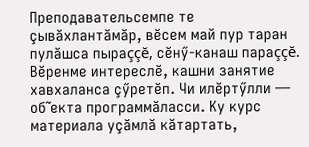Преподавательсемпе те çывăхлантăмăр, вĕсем май пур таран пулăшса пыраççĕ, сĕнӳ-канаш параççĕ. Вĕренме интереслĕ, кашни занятие хавхаланса çӳретĕп. Чи илĕртӳлли — об˜екта программăласси. Ку курс материала уçăмлă кăтартать,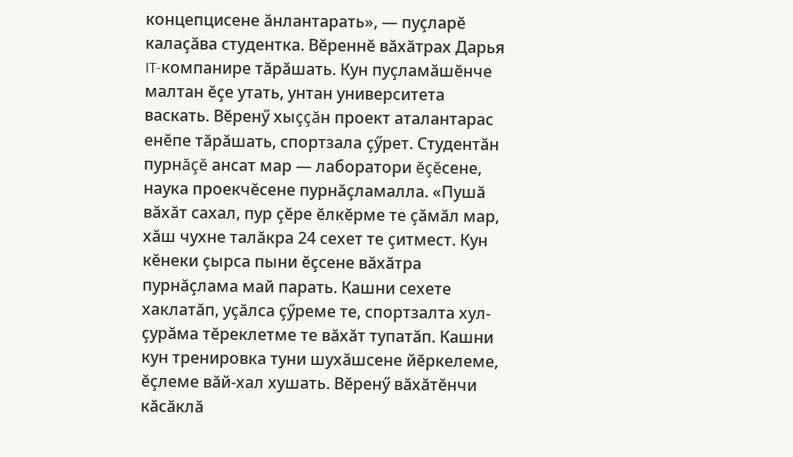концепцисене ăнлантарать», — пуçларĕ калаçăва студентка. Вĕреннĕ вăхăтрах Дарья IT-компанире тăрăшать. Кун пуçламăшĕнче малтан ĕçе утать, унтан университета васкать. Вĕренӳ хыççăн проект аталантарас енĕпе тăрăшать, спортзала çӳрет. Студентăн пурнăçĕ ансат мар — лаборатори ĕçĕсене, наука проекчĕсене пурнăçламалла. «Пушă вăхăт сахал, пур çĕре ĕлкĕрме те çăмăл мар, хăш чухне талăкра 24 сехет те çитмест. Кун кĕнеки çырса пыни ĕçсене вăхăтра пурнăçлама май парать. Кашни сехете хаклатăп, уçăлса çӳреме те, спортзалта хул-çурăма тĕреклетме те вăхăт тупатăп. Кашни кун тренировка туни шухăшсене йĕркелеме, ĕçлеме вăй-хал хушать. Вĕренӳ вăхăтĕнчи кăсăклă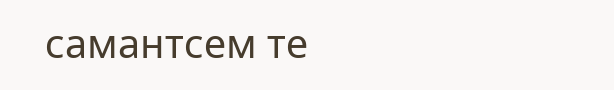самантсем те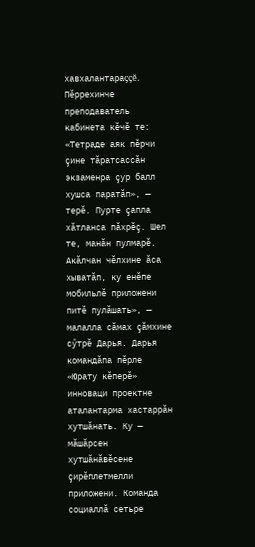хавхалантараççĕ. Пĕррехинче преподаватель кабинета кĕчĕ те: «Тетраде аяк пĕрчи çине тăратсассăн экзаменра çур балл хушса паратăп», — терĕ. Пурте çапла хăтланса пăхрĕç. Шел те, манăн пулмарĕ. Акăлчан чĕлхине ăса хыватăп, ку енĕпе мобильлĕ приложени питĕ пулăшать», — малалла сăмах çăмхине сӳтрĕ Дарья. Дарья командăпа пĕрле «Юрату кĕперĕ» инноваци проектне аталантарма хастаррăн хутшăнать. Ку — мăшăрсен хутшăнăвĕсене çирĕплетмелли приложени. Команда социаллă сетьре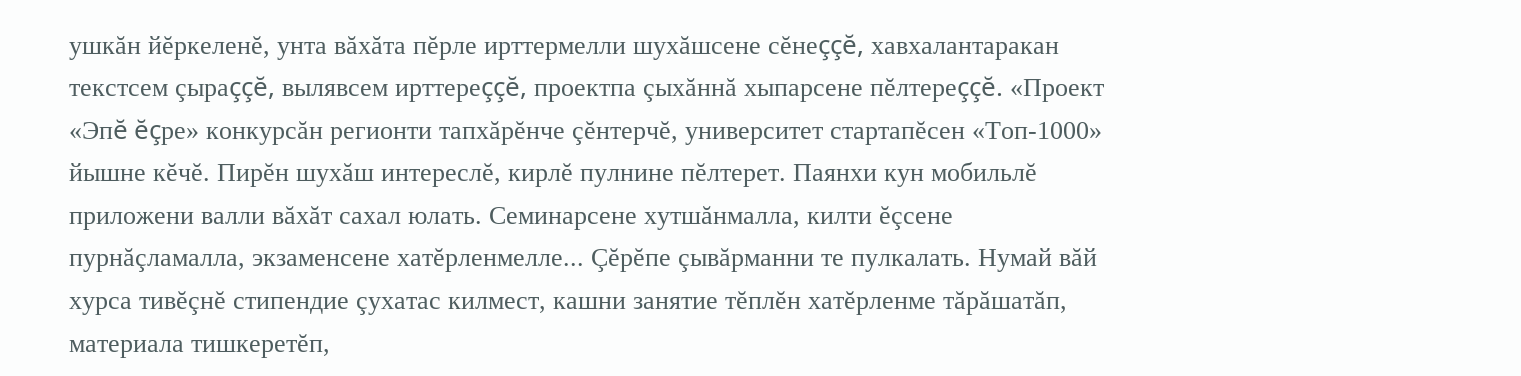ушкăн йĕркеленĕ, унта вăхăта пĕрле ирттермелли шухăшсене сĕнеççĕ, хавхалантаракан текстсем çыраççĕ, вылявсем ирттереççĕ, проектпа çыхăннă хыпарсене пĕлтереççĕ. «Проект «Эпĕ ĕçре» конкурсăн регионти тапхăрĕнче çĕнтерчĕ, университет стартапĕсен «Топ-1000» йышне кĕчĕ. Пирĕн шухăш интереслĕ, кирлĕ пулнине пĕлтерет. Паянхи кун мобильлĕ приложени валли вăхăт сахал юлать. Семинарсене хутшăнмалла, килти ĕçсене пурнăçламалла, экзаменсене хатĕрленмелле... Çĕрĕпе çывăрманни те пулкалать. Нумай вăй хурса тивĕçнĕ стипендие çухатас килмест, кашни занятие тĕплĕн хатĕрленме тăрăшатăп, материала тишкеретĕп,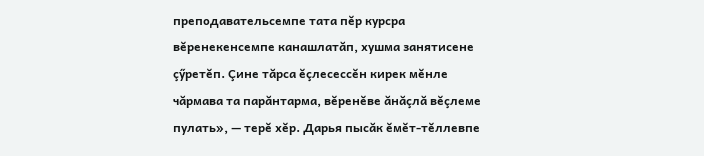преподавательсемпе тата пĕр курсра вĕренекенсемпе канашлатăп, хушма занятисене çӳретĕп. Çине тăрса ĕçлесессĕн кирек мĕнле чăрмава та парăнтарма, вĕренĕве ăнăçлă вĕçлеме пулать», — терĕ хĕр. Дарья пысăк ĕмĕт-тĕллевпе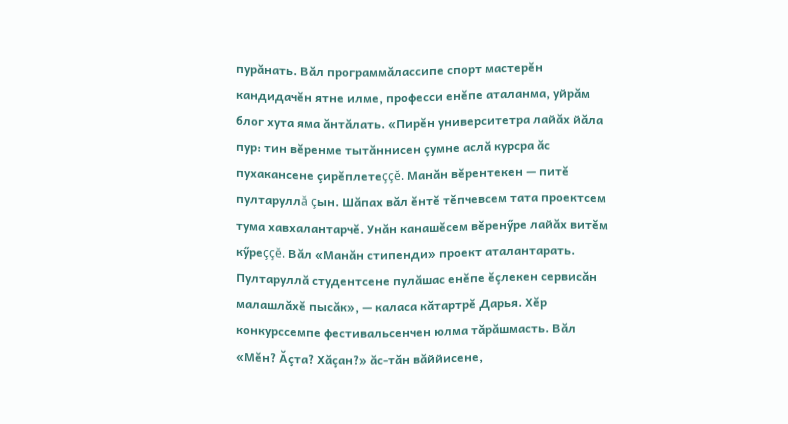пурăнать. Вăл программăлассипе спорт мастерĕн кандидачĕн ятне илме, професси енĕпе аталанма, уйрăм блог хута яма ăнтăлать. «Пирĕн университетра лайăх йăла пур: тин вĕренме тытăннисен çумне аслă курсра ăс пухакансене çирĕплетеççĕ. Манăн вĕрентекен — питĕ пултаруллă çын. Шăпах вăл ĕнтĕ тĕпчевсем тата проектсем тума хавхалантарчĕ. Унăн канашĕсем вĕренӳре лайăх витĕм кӳреççĕ. Вăл «Манăн стипенди» проект аталантарать. Пултаруллă студентсене пулăшас енĕпе ĕçлекен сервисăн малашлăхĕ пысăк», — каласа кăтартрĕ Дарья. Хĕр конкурссемпе фестивальсенчен юлма тăрăшмасть. Вăл «Мĕн? Ăçта? Хăçан?» ăс-тăн вăййисене,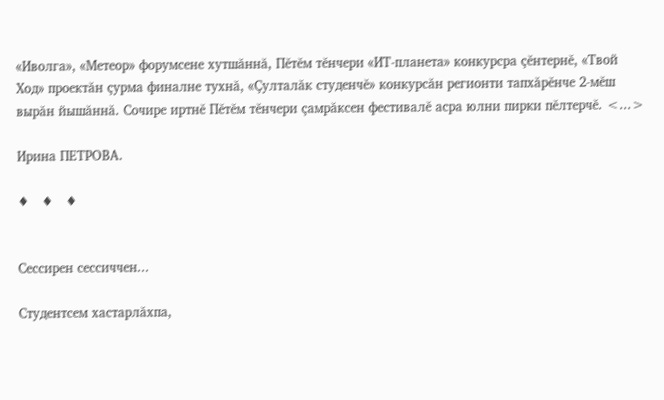«Иволга», «Метеор» форумсене хутшăннă, Пĕтĕм тĕнчери «ИТ-планета» конкурсра çĕнтернĕ, «Твой Ход» проектăн çурма финалне тухнă, «Çулталăк студенчĕ» конкурсăн регионти тапхăрĕнче 2-мĕш вырăн йышăннă. Сочире иртнĕ Пĕтĕм тĕнчери çамрăксен фестивалĕ асра юлни пирки пĕлтерчĕ. <...>

Ирина ПЕТРОВА.

♦   ♦   ♦


Сессирен сессиччен...

Студентсем хастарлăхпа,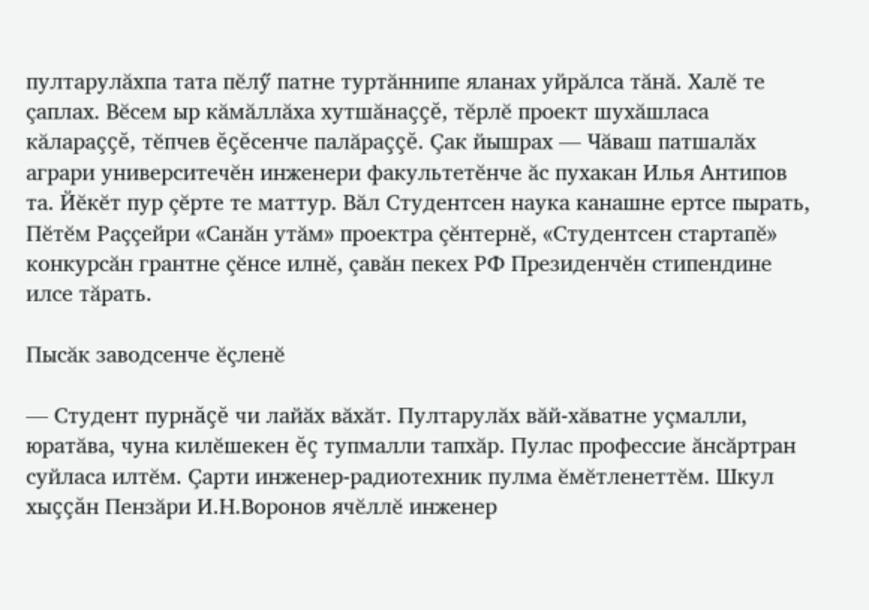пултарулăхпа тата пĕлӳ патне туртăннипе яланах уйрăлса тăнă. Халĕ те çаплах. Вĕсем ыр кăмăллăха хутшăнаççĕ, тĕрлĕ проект шухăшласа кăлараççĕ, тĕпчев ĕçĕсенче палăраççĕ. Çак йышрах — Чăваш патшалăх аграри университечĕн инженери факультетĕнче ăс пухакан Илья Антипов та. Йĕкĕт пур çĕрте те маттур. Вăл Студентсен наука канашне ертсе пырать, Пĕтĕм Раççейри «Санăн утăм» проектра çĕнтернĕ, «Студентсен стартапĕ» конкурсăн грантне çĕнсе илнĕ, çавăн пекех РФ Президенчĕн стипендине илсе тăрать.

Пысăк заводсенче ĕçленĕ

— Студент пурнăçĕ чи лайăх вăхăт. Пултарулăх вăй-хăватне уçмалли, юратăва, чуна килĕшекен ĕç тупмалли тапхăр. Пулас профессие ăнсăртран суйласа илтĕм. Çарти инженер-радиотехник пулма ĕмĕтленеттĕм. Шкул хыççăн Пензăри И.Н.Воронов ячĕллĕ инженер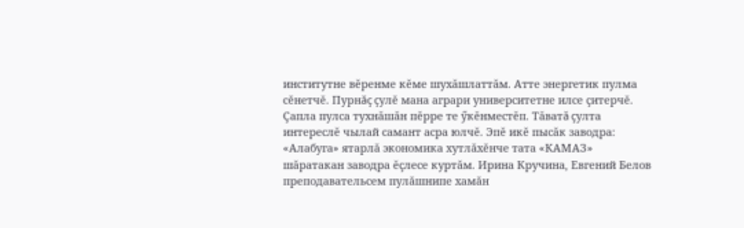институтне вĕренме кĕме шухăшлаттăм. Атте энергетик пулма сĕнетчĕ. Пурнăç çулĕ мана аграри университетне илсе çитерчĕ. Çапла пулса тухнăшăн пĕрре те ӳкĕнместĕп. Тăватă çулта интереслĕ чылай самант асра юлчĕ. Эпĕ икĕ пысăк заводра: «Алабуга» ятарлă экономика хутлăхĕнче тата «КАМАЗ» шăратакан заводра ĕçлесе куртăм. Ирина Кручина, Евгений Белов преподавательсем пулăшнипе хамăн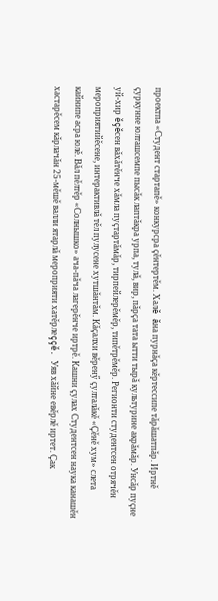проектпа «Студент стартапĕ» конкурсра çĕнтертĕм. Халĕ ăна пурнăçа кĕртессипе тăрăшатпăр. Иртнĕ çуркунне юлташсемпе пысăк лаптăкра урпа, тулă, вир, пăрçа тата ытти тырă культурине акрăмăр. Унсăр пуçне уй-хир ĕçĕсен вăхăтĕнче хăмла пуçтартăмăр, тирпейлерĕмĕр, типĕтрĕмĕр. Регионти студентсен отрячĕн мероприятийĕсене, интерактивлă тĕл пулусене хутшăнтăм. Кăçалхи вĕренӳ çулталăкĕ «Çĕнĕ хум» слета кайнипе асра юлĕ. Вăл пĕлтĕр «Солнышко» ача-пăча лагерĕнче иртрĕ. Кашни çулах Студентсен наука канашĕн хастарĕсем кăрлачăн 25-мĕшĕ валли ятарлă мероприяти хатĕрлеççĕ. Уяв хăйне евĕрлĕ иртет. Çак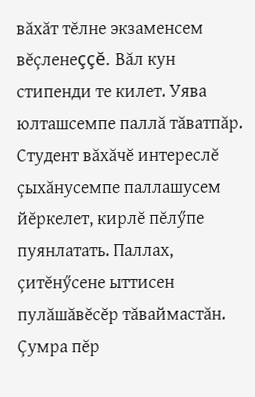вăхăт тĕлне экзаменсем вĕçленеççĕ. Вăл кун стипенди те килет. Уява юлташсемпе паллă тăватпăр. Студент вăхăчĕ интереслĕ çыхăнусемпе паллашусем йĕркелет, кирлĕ пĕлӳпе пуянлатать. Паллах, çитĕнӳсене ыттисен пулăшăвĕсĕр тăваймастăн. Çумра пĕр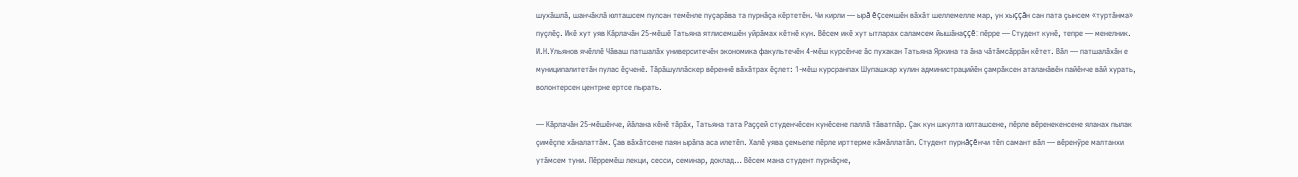шухăшлă, шанчăклă юлташсем пулсан темĕнле пуçарăва та пурнăçа кĕртетĕн. Чи кирли — ырă ĕçсемшĕн вăхăт шеллемелле мар, ун хыççăн сан пата çынсем «туртăнма» пуçлĕç. Икĕ хут уяв Кăрлачăн 25-мĕшĕ Татьяна ятлисемшĕн уйрăмах кĕтнĕ кун. Вĕсем икĕ хут ытларах саламсем йышăнаççĕ: пĕрре — Студент кунĕ, тепре — менелник. И.Н.Ульянов ячĕллĕ Чăваш патшалăх университечĕн экономика факультечĕн 4-мĕш курсĕнче ăс пухакан Татьяна Яркина та ăна чăтăмсăррăн кĕтет. Вăл — патшалăхăн е муниципалитетăн пулас ĕçченĕ. Тăрăшуллăскер вĕреннĕ вăхăтрах ĕçлет: 1-мĕш курсранпах Шупашкар хулин администрацийĕн çамрăксен аталанăвĕн пайĕнче вăй хурать, волонтерсен центрне ертсе пырать.

— Кăрлачăн 25-мĕшĕнче, йăлана кĕнĕ тăрăх, Татьяна тата Раççей студенчĕсен кунĕсене паллă тăватпăр. Çак кун шкулта юлташсене, пĕрле вĕренекенсене яланах пылак çимĕçпе хăналаттăм. Çав вăхăтсене паян ырăпа аса илетĕп. Халĕ уява çемьепе пĕрле ирттерме кăмăллатăп. Студент пурнăçĕнчи тĕп самант вăл — вĕренӳре малтанхи утăмсем туни. Пĕрремĕш лекци, сесси, семинар, доклад… Вĕсем мана студент пурнăçне,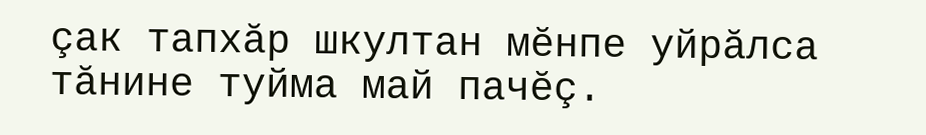çак тапхăр шкултан мĕнпе уйрăлса тăнине туйма май пачĕç.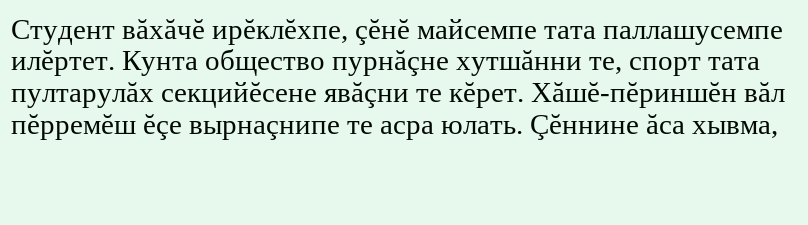Студент вăхăчĕ ирĕклĕхпе, çĕнĕ майсемпе тата паллашусемпе илĕртет. Кунта общество пурнăçне хутшăнни те, спорт тата пултарулăх секцийĕсене явăçни те кĕрет. Хăшĕ-пĕриншĕн вăл пĕрремĕш ĕçе вырнаçнипе те асра юлать. Çĕннине ăса хывма,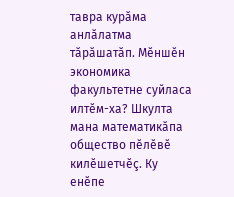тавра курăма анлăлатма тăрăшатăп. Мĕншĕн экономика факультетне суйласа илтĕм-ха? Шкулта мана математикăпа общество пĕлĕвĕ килĕшетчĕç. Ку енĕпе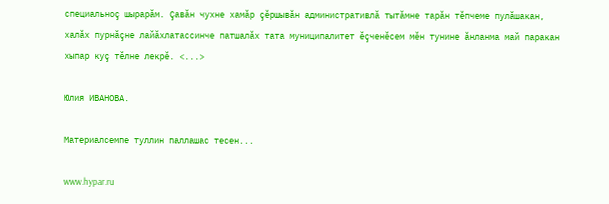специальноç шырарăм. Çавăн чухне хамăр çĕршывăн административлă тытăмне тарăн тĕпчеме пулăшакан, халăх пурнăçне лайăхлатассинче патшалăх тата муниципалитет ĕçченĕсем мĕн тунине ăнланма май паракан хыпар куç тĕлне лекрĕ. <...>

Юлия ИВАНОВА.

Материалсемпе туллин паллашас тесен...

www.hypar.ru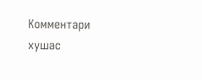Комментари хушас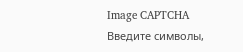Image CAPTCHA
Введите символы,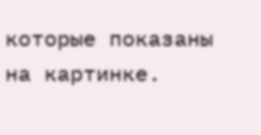которые показаны на картинке.